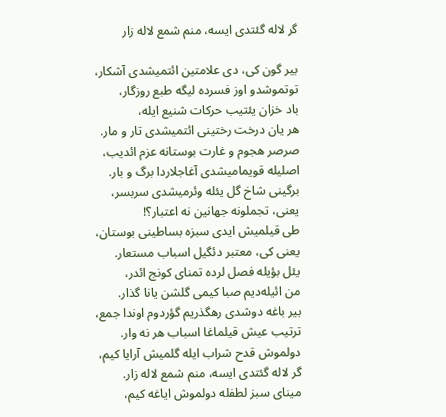گر لاله گئتدی ایسه، منم شمع لاله زار

بیر گون کی، دی علامتین ائتمیشدی آشکار،
توتموشدو اوز فسرده لیگه طبع روزگار،
باد خزان یئتیب حرکات شنیع ایله،
هر یان درخت رختینی ائتمیشدی تار و مار.
صرصر هجوم و غارت بوستانه عزم ائدیب،
اصلیله قویمامیشدی آغاجلاردا برگ و بار.
برگینی شاخ گل یئله وئرمیشدی سربسر،
یعنی، تجملونه جهانین نه اعتبار؟!
طی قیلمیش ایدی سبزه بساطینی بوستان،
یعنی کی، معتبر دئگیل اسباب مستعار.
یئل بؤیله فصل لرده تمنای کونج ائدر،
من ائیله‌دیم صبا کیمی گلشن یانا گذار.
بیر باغه دوشدی رهگذریم گؤردوم اوندا جمع،
ترتیب عیش قیلماغا اسباب هر نه وار.
دولموش قدح شراب ایله گلمیش آرایا کیم،
گر لاله گئتدی ایسه، منم شمع لاله زار.
مینای سبز لطفله دولموش ایاغه کیم،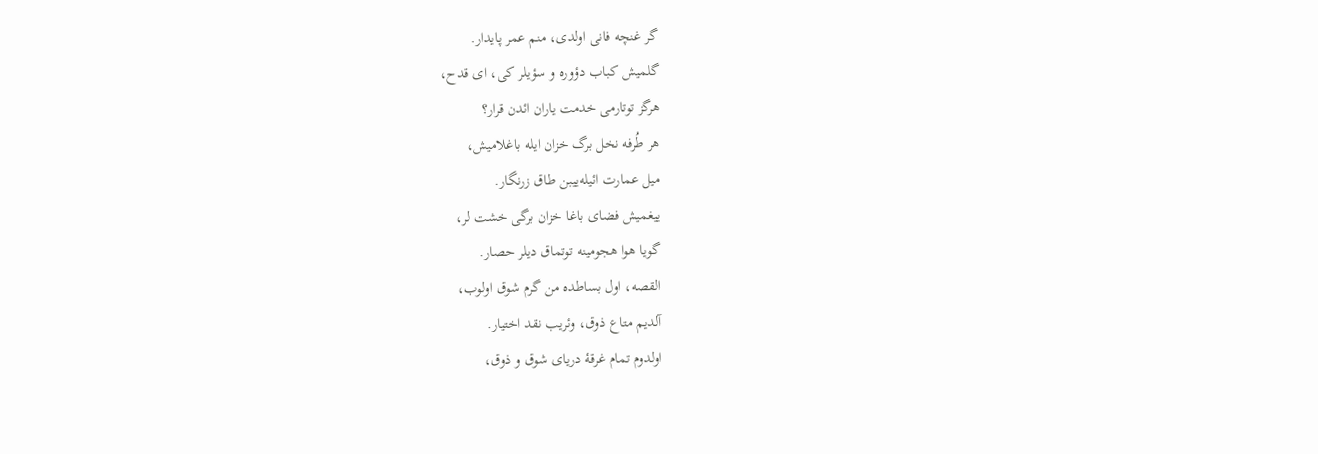گر غنچه فانی اولدی، منم عمر پایدار.
گلمیش کباب دؤوره و سؤیلر کی، ای قدح،
هرگز توتارمی خدمت یاران ائدن قرار؟
هر طُرفه نخل برگ خزان ایله باغلامیش،
میل عمارت ائیله‌ییبن طاق زرنگار.
ییغمیش فضای باغا خزان برگی خشت لر،
گویا هوا هجومینه توتماق دیلر حصار.
القصه، اول بساطده من گرم شوق اولوب،
آلدیم متاع ذوق، وئریب نقد اختیار.
اولدوم تمام غرقۀ دریای شوق و ذوق،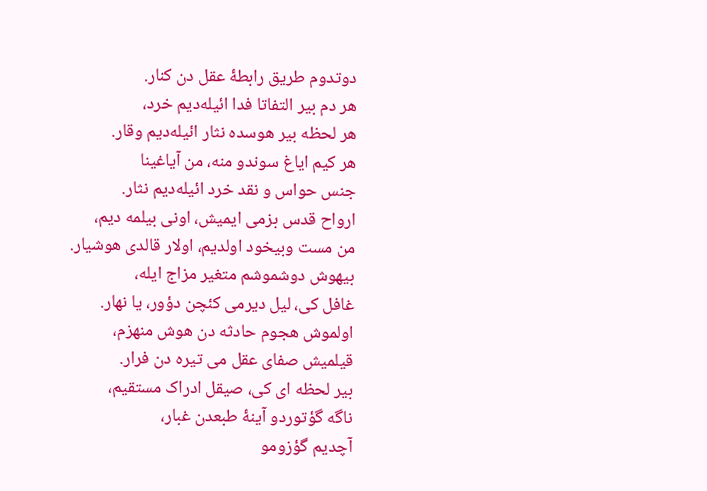دوتدوم طریق رابطۀ عقل دن کنار.
هر دم بیر التفاتا فدا ائیله‌دیم خرد،
هر لحظه بیر هوسده نثار ائیله‌دیم وقار.
هر کیم ایاغ سوندو منه، من آیاغینا
جنس حواس و نقد خرد ائیله‌دیم نثار.
ارواح قدس بزمی ایمیش، اونی بیلمه دیم،
من مست وبیخود اولدیم، اولار قالدی هوشیار.
بیهوش دوشموشم متغیر مزاج ایله،
غافل کی، لیل دیرمی کئچن دؤور، یا نهار.
اولموش هجوم حادثه دن هوش منهزم،
قیلمیش صفای عقل می تیره دن فرار.
بیر لحظه ای کی، صیقل ادراک مستقیم،
ناگه گؤتوردو آینۀ طبعدن غبار،
آچدیم گؤزومو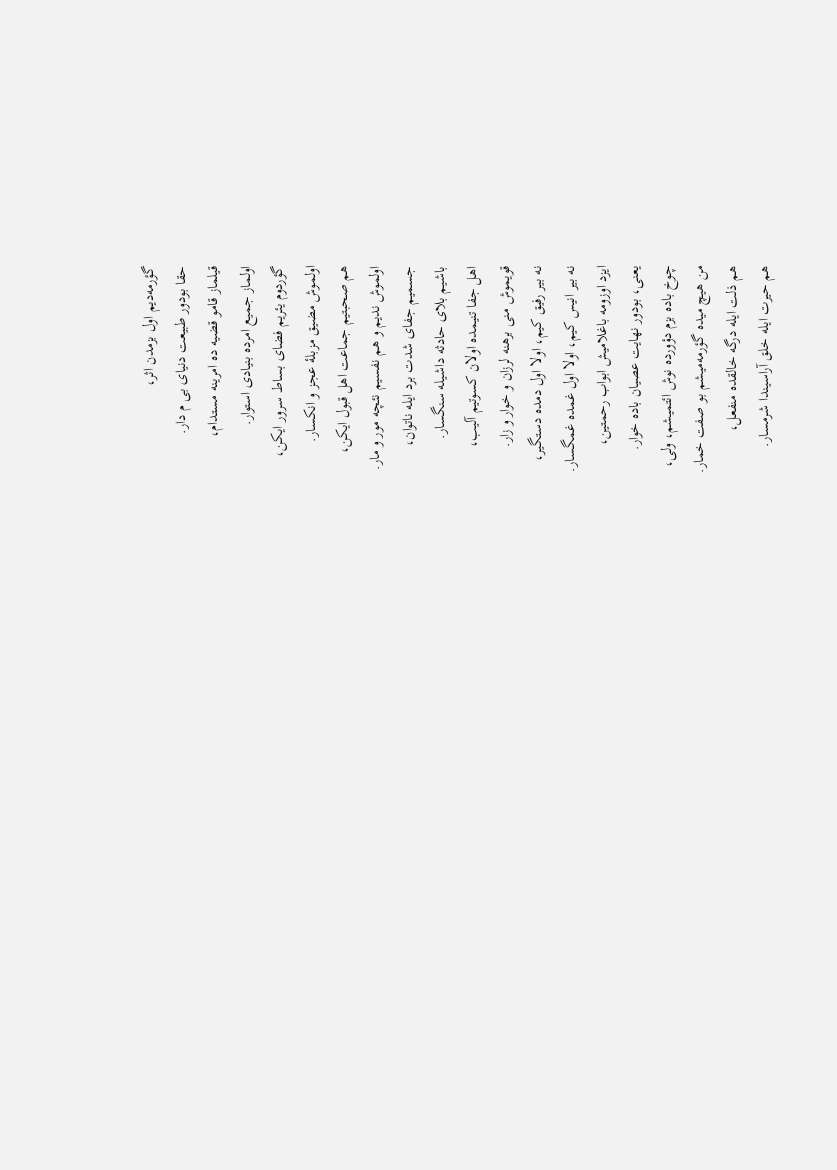گؤرمه‌دیم اول بزمدن اثر،
حقا بودور طبیعت دنیای بی م دار.
قیلماز قامو قضیه ده امرینه مستدام،
اولماز جمیع امرده بنیادی استوار.
گؤردوم یئریم فضای بساط سرور ایکن،
اولموش مضیق مزبلۀ عجز و انکسار.
هم صحبتیم جماعت اهل قبول ایکن،
اولموش ندیم و هم نفسیم نئچه مور و مار.
جسمیم جفای شدت برد ایله ناتوان،
باشیم بلای حادثه داشیله سنگسار.
اهل جفا تنیمده اولان کسوتیم آلیب،
قویموش منی برهنه لرزان و خوار و زار.
نه بیر رفیق کیم، اولا اول دمده دستگیر،
نه بیر انیس کیم، اولا اول غمده غمگسار.
ایزد اوزومه باغلامیش ابواب رحمتین،
یعنی، بودور نهایت عصیان باده خوار.
چوخ باده بزم دؤورده نوش ائتمیشم، ولی،
من هیچ میده گؤرمه‌میشم بو صفت خمار.
هم ذلت ایله درگه خالقده منفعل،
هم حیرت ایله خلق آراسیندا شرمسار.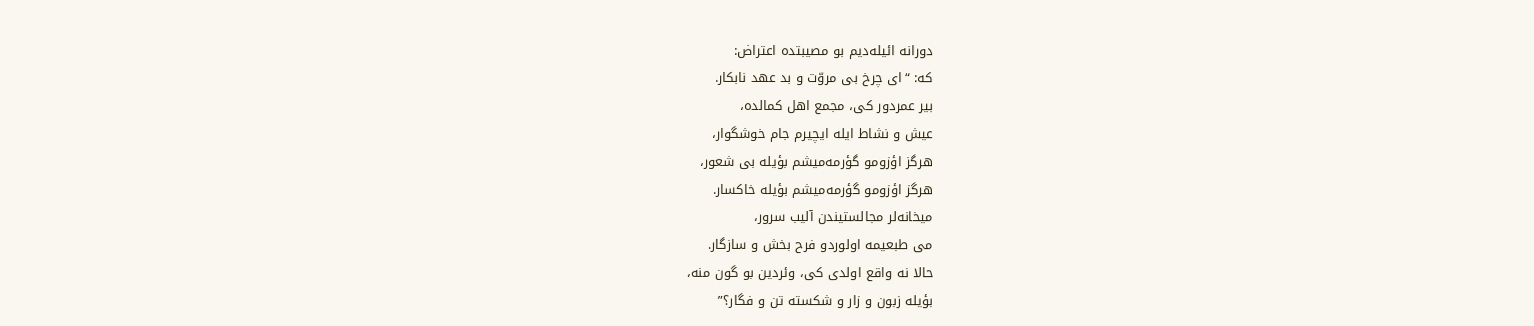دورانه ائیله‌دیم بو مصیبتده اعتراض:
که: “ای چرخ بی مروّت و بد عهد نابکار.
بیر عمردور کی، مجمع اهل کمالده،
عیش و نشاط ایله ایچیرم جام خوشگوار،
هرگز اؤزومو گؤرمه‌میشم بؤیله بی شعور،
هرگز اؤزومو گؤرمه‌میشم بؤیله خاکسار.
میخانه‌لر مجالستیندن آلیب سرور،
می طبعیمه اولوردو فرح بخش و سازگار.
حالا نه واقع اولدی کی، وئردین بو گون منه،
بؤیله زبون و زار و شکسته تن و فگار؟”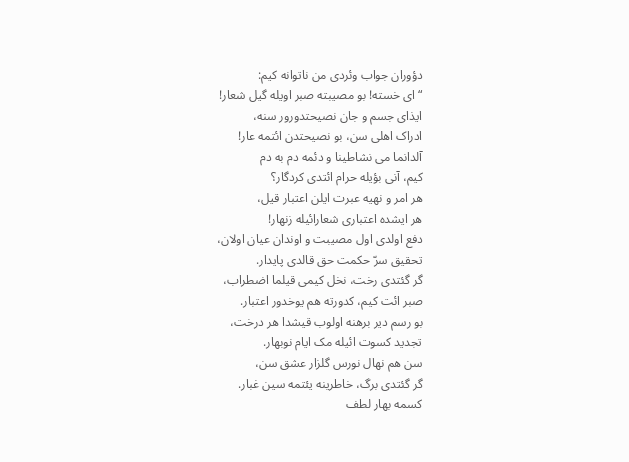دؤوران جواب وئردی من ناتوانه کیم:
“ای خسته! بو مصیبته صبر اویله گیل شعار!
ایذای جسم و جان نصیحتدورور سنه،
ادراک اهلی سن، بو نصیحتدن ائتمه عار!
آلدانما می نشاطینا و دئمه دم به دم
کیم، آنی بؤیله حرام ائتدی کردگار؟
هر امر و نهیه عبرت ایلن اعتبار قیل،
هر ایشده اعتباری شعارائیله زنهار!
دفع اولدی اول مصیبت و اوندان عیان اولان،
تحقیق سرّ حکمت حق قالدی پایدار.
گر گئتدی رخت، نخل کیمی قیلما اضطراب،
صبر ائت کیم، کدورته هم یوخدور اعتبار.
بو رسم دیر برهنه اولوب قیشدا هر درخت،
تجدید کسوت ائیله مک ایام نوبهار.
سن هم نهال نورس گلزار عشق سن،
گر گئتدی برگ، خاطرینه یئتمه سین غبار.
کسمه بهار لطف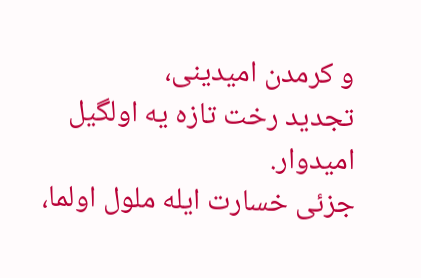و کرمدن امیدینی،
تجدید رخت تازه یه اولگیل امیدوار.
جزئی خسارت ایله ملول اولما،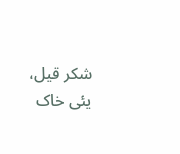شکر قیل،
یئی خاک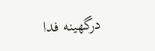درگهینه فدا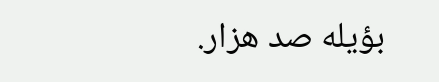بؤیله صد هزار.